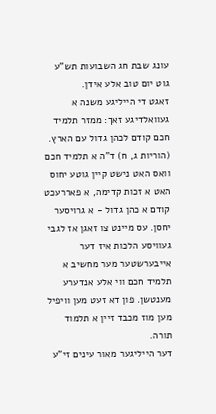עונג שבת חג השבועות תש"ע
גוט יום טוב אלע אידן.
זאגט די הייליגע משנה א געוואלדיגע זאך: ממזר תלמיד חכם קודם לכהן גדול עם הארץ. (הוריות ג, ח) ד"ה א תלמיד חכם וואס האט נישט קיין גוטע יחוס האט א זכות קדימה, א פאררעכט קודם א כהן גדול - א גרויסער יחסן. עס מיינט צו זאגן אז לגבי געוויסע הלכות איז דער אייבערשטער מער מחשיב א תלמיד חכם ווי אלע אנדערע מענטשן. פון דא זעט מען וויפיל מען מוז מכבד זיין א תלמוד תורה.
דער הייליגער מאור עינים זי"ע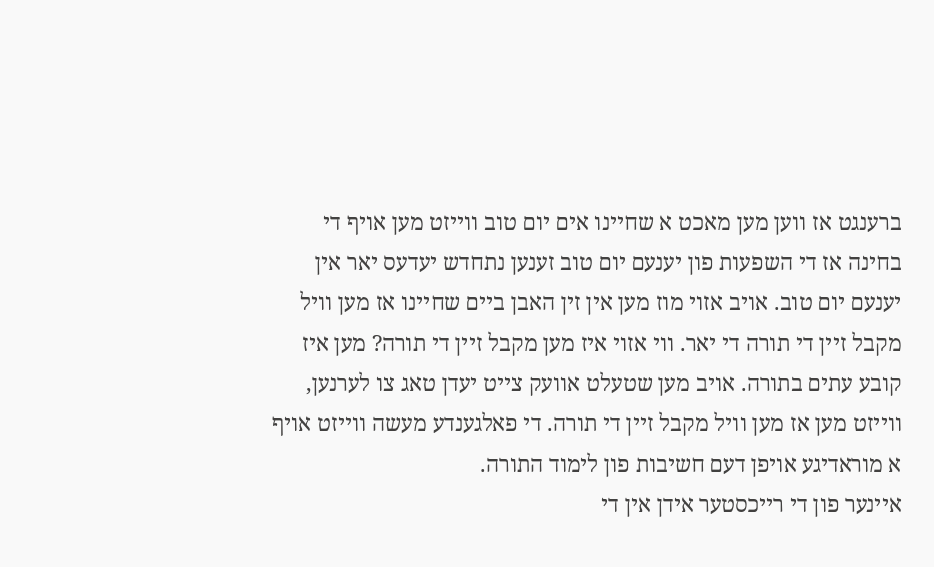ברענגט אז ווען מען מאכט א שחיינו אים יום טוב ווייזט מען אויף די בחינה אז די השפעות פון יענעם יום טוב זענען נתחדש יעדעס יאר אין יענעם יום טוב. אויב אזוי מוז מען אין זין האבן ביים שחיינו אז מען וויל מקבל זיין די תורה די יאר. ווי אזוי איז מען מקבל זיין די תורה? מען איז קובע עתים בתורה. אויב מען שטעלט אוועק צייט יעדן טאג צו לערנען, ווייזט מען אז מען וויל מקבל זיין די תורה. די פאלגענדע מעשה ווייזט אויף א מוראדיגע אויפן דעם חשיבות פון לימוד התורה.
איינער פון די רייכסטער אידן אין די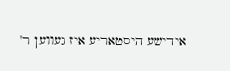אידישע היסטאריע איז געווען ר'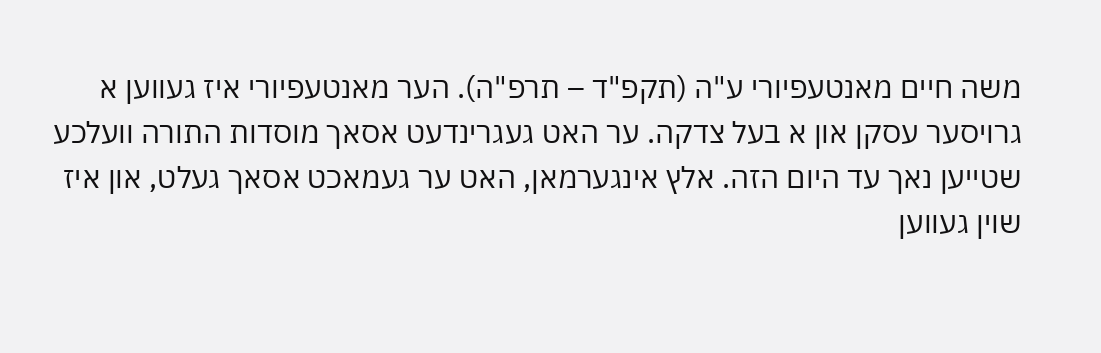משה חיים מאנטעפיורי ע"ה (תקפ"ד – תרפ"ה). הער מאנטעפיורי איז געווען א גרויסער עסקן און א בעל צדקה. ער האט געגרינדעט אסאך מוסדות התורה וועלכע שטייען נאך עד היום הזה. אלץ אינגערמאן, האט ער געמאכט אסאך געלט, און איז שוין געווען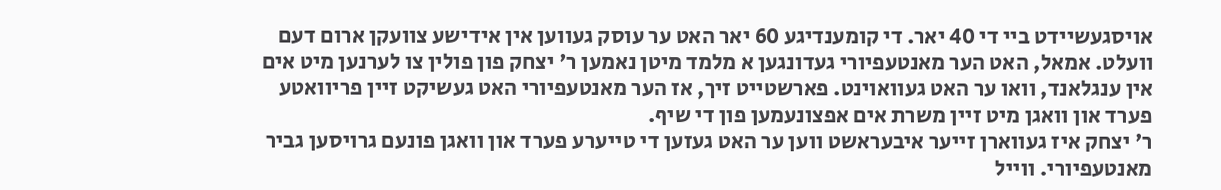אויסגעשיידט ביי די 40 יאר. די קומענדיגע 60 יאר האט ער עוסק געווען אין אידישע צוועקן ארום דעם וועלט. אמאל, האט הער מאנטעפיורי געדונגען א מלמד מיטן נאמען ר' יצחק פון פולין צו לערנען מיט אים אין ענגלאנד, וואו ער האט געוואוינט. פארשטייט זיך, אז הער מאנטעפיורי האט געשיקט זיין פריוואטע פערד און וואגן מיט זיין משרת אים אפצונעמען פון די שיף.
ר' יצחק איז געווארן זייער איבעראשט ווען ער האט געזען די טייערע פערד און וואגן פונעם גרויסען גביר מאנטעפיורי. ווייל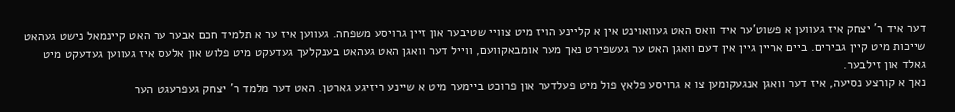דער איד ר' יצחק איז געווען א פשוט'ער איד וואס האט געוואוינט אין א קליינע הויז מיט צוויי שטיבער און זיין גרויסע משפחה. געווען איז ער א תלמיד חכם אבער ער האט קיינמאל נישט געהאט שייכות מיט קיין גבירים. ביים אריין גיין אין דעם וואגן האט ער געשפירט נאך מער אומבאקוועם, ווייל דער וואגן האט געהאט בענקלעך געדעקט מיט פלוש און אלעס איז געווען געדעקט מיט גאלד און זילבער.
נאך א קורצע נסיעה, איז דער וואגן אנגעקומען צו א גרויסע פלאץ פול מיט פעלדער און פרוכט ביימער מיט א שיינע ריזיגע גארטן. האט דער מלמד ר' יצחק געפרעגט הער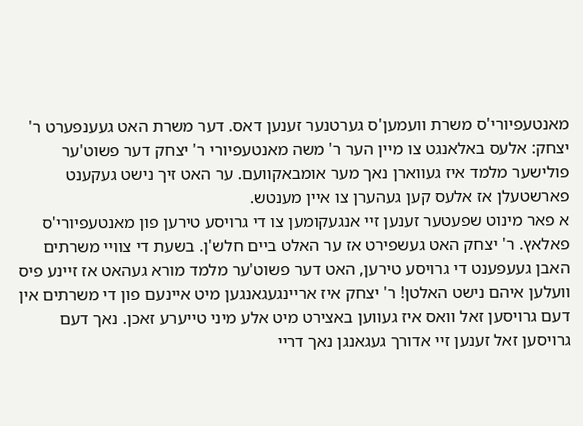מאנטעפיורי'ס משרת וועמען'ס גערטנער זענען דאס. דער משרת האט געענפערט ר' יצחק: אלעס באלאנגט צו מיין הער ר' משה מאנטעפיורי ר' יצחק דער פשוט'ער פולישער מלמד איז געווארן נאך מער אומבאקוועם. ער האט זיך נישט געקענט פארשטעלן אז אלעס קען געהערן צו איין מענטש.
א פאר מינוט שפעטער זענען זיי אנגעקומען צו די גרויסע טירען פון מאנטעפיורי'ס פאלאץ. ר' יצחק האט געשפירט אז ער האלט ביים חלש'ן. בשעת די צוויי משרתים האבן געעפענט די גרויסע טירען, האט דער פשוט'ער מלמד מורא געהאט אז זיינע פיס וועלען איהם נישט האלטן! ר' יצחק איז אריינגעגאנגען מיט איינעם פון די משרתים אין דעם גרויסען זאל וואס איז געווען באצירט מיט אלע מיני טייערע זאכן. נאך דעם גרויסען זאל זענען זיי אדורך געגאנגן נאך דריי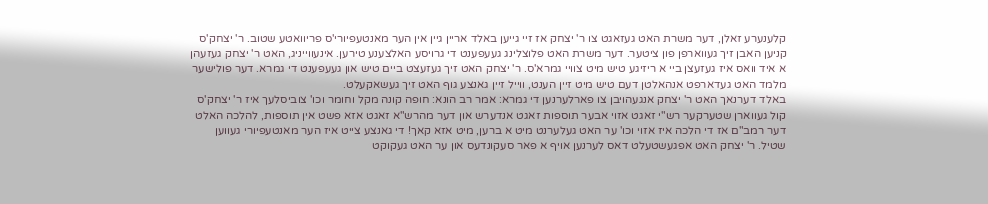קלענערע זאלן, דער משרת האט געזאגט צו ר' יצחק אז זיי גייען באלד אריין גיין אין הער מאנטעפיורי'ס פריוואטע שטוב. ר' יצחק'ס קניען האבן זיך געווארפן פון ציטער. דער משרת האט פלוצלינג געעפענט די גרויסע האלצענע טירען. אינעווייניג, האט ר' יצחק געזעהן א איד וואס איז געזעצן ביי א ריזיגע טיש מיט צוויי גמרא'ס. ר' יצחק האט זיך געזעצט ביים טיש און געעפענט די גמרא. דער פולישער מלמד האט געדארפט אנהאלטן דעם טיש מיט זיין הענט, ווייל זיין גאנצע גוף האט זיך געשאקעלט.
באלד דערנאך האט ר' יצחק אנגעהויבן צו פארלערנען די גמרא: אמר רב הונא: חופה קונה מקל וחומר וכו' צוביסלעך איז ר' יצחק'ס קול געווארן שטערקער רש"י זאגט אזוי אבער תוספות זאגט אנדערש און דער מהרש"א זאגט אזא פשט אין תוספות, להלכה האלט דער רמב"ם אז די הלכה איז אזוי וכו' ער האט געלערנט מיט א ברען, מיט אזא קאך! די גאנצע צייט איז הער מאנטעפיורי געווען שטיל. ר' יצחק האט אפגעשטעלט דאס לערנען אויף א פאר סעקונדעס און ער האט געקוקט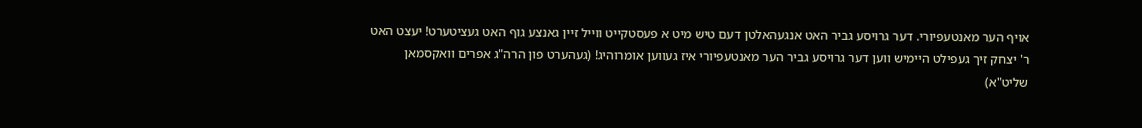אויף הער מאנטעפיורי. דער גרויסע גביר האט אנגעהאלטן דעם טיש מיט א פעסטקייט ווייל זיין גאנצע גוף האט געציטערט! יעצט האט ר' יצחק זיך געפילט היימיש ווען דער גרויסע גביר הער מאנטעפיורי איז געווען אומרוהיג! (געהערט פון הרה"ג אפרים וואקסמאן שליט"א)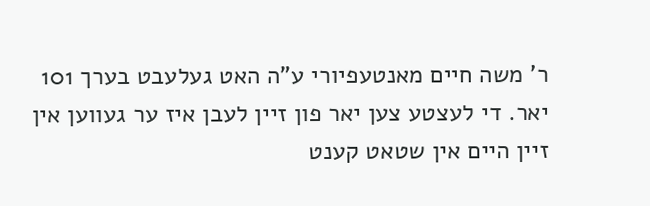ר' משה חיים מאנטעפיורי ע"ה האט געלעבט בערך 101 יאר. די לעצטע צען יאר פון זיין לעבן איז ער געווען אין זיין היים אין שטאט קענט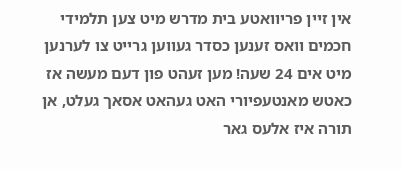אין זיין פריוואטע בית מדרש מיט צען תלמידי חכמים וואס זענען כסדר געווען גרייט צו לערנען מיט אים 24 שעה! מען זעהט פון דעם מעשה אז כאטש מאנטעפיורי האט געהאט אסאך געלט, אן תורה איז אלעס גאר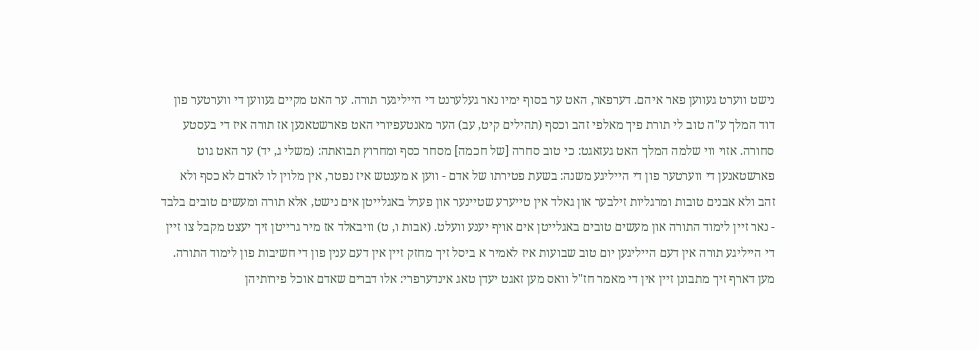נישט ווערט געווען פאר איהם. דערפאר, האט ער בסוף ימיו נאר געלערנט די הייליגער תורה. ער האט מקיים געווען די ווערטער פון דוד המלך ע"ה טוב לי תורת פיך מאלפי זהב וכסף (תהילים קיט, עב) הער מאנטעפיורי האט פארשטאנען אז תורה איז די בעסטע סחורה. אזוי ווי שלמה המלך האט געזאגט: כי טוב סחרה [של חכמה] מסחר כסף ומחרוץ תבואתה: (משלי ג, יד) ער האט גוט פארשטאנען די ווערטער פון די הייליגע משנה: בשעת פטירתו של אדם - ווען א מענטש איז נפטר, אין מלוין לו לאדם לא כסף ולא זהב ולא אבנים טובות ומרגליות זילבער און גאלד אין טייערע שטיינער און פערל באגלייטן אים נישט, אלא תורה ומעשים טובים בלבד - נאר זיין לימוד התורה און מעשים טובים באגלייטן אים אויף יענע וועלט. (אבות ו, ט) וויבאלד אז מיר גרייטן זיך יעצט מקבל צו זיין די הייליגע תורה אין דעם הייליגען יום טוב שבועות איז לאמיר א ביסל זיך מחזק זיין אין דעם ענין פון די חשיבות פון לימוד התורה.
מען דארף זיך מתבונן זיין אין די מאמר חז"ל וואס מען זאגט יעדן טאג אינדערפרי: אלו דברים שאדם אוכל פירותיהן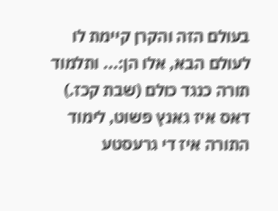בעולם הזה והקרן קיימת לו לעולם הבא, אלו הן:... ותלמוד תורה כנגד כולם (שבת קכז.) דאס איז גאנץ פשוט, לימוד התורה איז די גרעסטע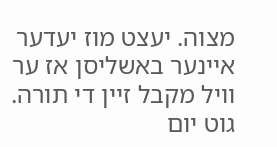מצוה. יעצט מוז יעדער איינער באשליסן אז ער וויל מקבל זיין די תורה.
גוט יום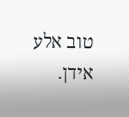טוב אלע אידן.